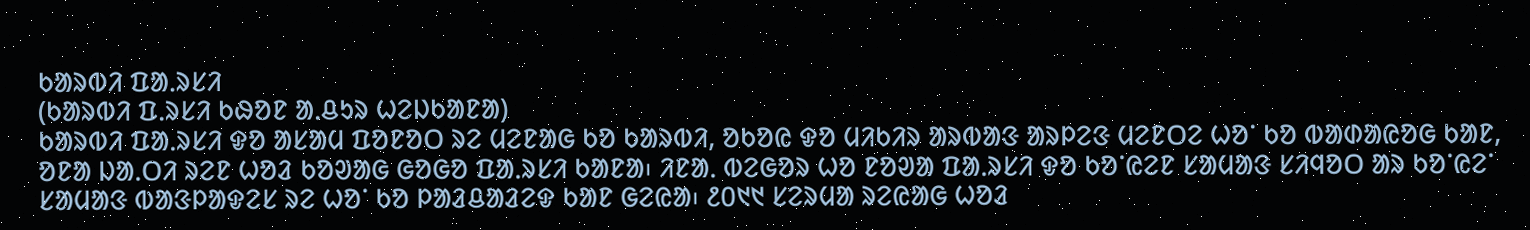ᱠᱟᱨᱵᱤ ᱯᱟᱹᱨᱥᱤ
(ᱠᱟᱨᱵᱤ ᱯᱹᱨᱥᱤ ᱠᱷᱚᱱ ᱟᱹᱪᱩᱨ ᱦᱮᱡᱠᱟᱱᱟ)
ᱠᱟᱨᱵᱤ ᱯᱟᱹᱨᱥᱤ ᱫᱚ ᱟᱥᱟᱢ ᱯᱚᱱᱚᱛ ᱨᱮ ᱢᱮᱱᱟᱜ ᱠᱚ ᱠᱟᱨᱵᱤ, ᱚᱠᱚᱭ ᱫᱚ ᱢᱤᱠᱤᱨ ᱟᱨᱵᱟᱝ ᱟᱨᱞᱮᱝ ᱢᱮᱱᱛᱮ ᱦᱚᱸ ᱠᱚ ᱵᱟᱰᱟᱭᱚᱜ ᱠᱟᱱ, ᱚᱱᱟ ᱡᱟᱹᱛᱤ ᱨᱮᱱ ᱦᱚᱲ ᱠᱚᱣᱟᱜ ᱜᱚᱜᱚ ᱯᱟᱹᱨᱥᱤ ᱠᱟᱱᱟ᱾ ᱤᱱᱟᱹ ᱵᱮᱜᱚᱨ ᱦᱚ ᱱᱚᱣᱟ ᱯᱟᱹᱨᱥᱤ ᱫᱚ ᱠᱚᱸᱭᱮᱱ ᱥᱟᱢᱟᱝ ᱥᱤᱧᱚᱛ ᱟᱨ ᱠᱚᱸᱭᱮᱸ ᱥᱟᱢᱟᱝ ᱵᱟᱝᱞᱟᱫᱮᱥ ᱨᱮ ᱦᱚᱸ ᱠᱚ ᱞᱟᱲᱪᱟᱲᱮᱫ ᱠᱟᱱ ᱜᱮᱭᱟ᱾ ᱒᱐᱑᱑ ᱥᱮᱨᱢᱟ ᱨᱮᱭᱟᱜ ᱦᱚᱲ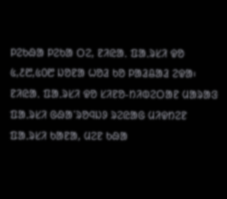ᱞᱮᱠᱷᱟ ᱞᱮᱠᱟ ᱛᱮ, ᱱᱤᱭᱟᱹ ᱯᱟᱹᱨᱥᱤ ᱫᱚ ᱕,᱒᱘,᱕᱐᱘ ᱡᱚᱱᱟ ᱦᱚᱲ ᱠᱚ ᱞᱟᱲᱪᱟᱲ ᱮᱫᱟ᱾ ᱱᱤᱭᱟᱹ ᱯᱟᱹᱨᱥᱤ ᱫᱚ ᱥᱤᱱᱚ-ᱴᱤᱵᱮᱛᱟᱱ ᱢᱟᱨᱟᱝ ᱯᱟᱹᱨᱥᱤ ᱜᱷᱟᱸᱨᱚᱧᱡᱽ ᱨᱮᱭᱟᱜ ᱢᱤᱫᱴᱮᱱ ᱯᱟᱹᱨᱥᱤ ᱠᱟᱱᱟ, ᱢᱮᱱ ᱠᱷᱟ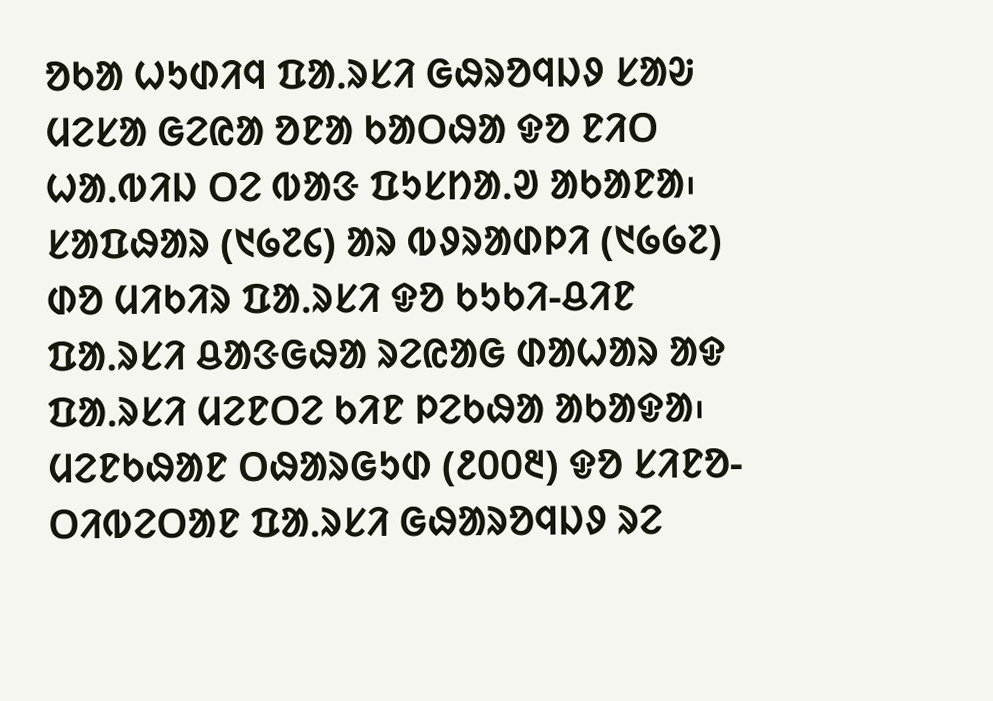ᱚᱠᱟ ᱦᱩᱰᱤᱧ ᱯᱟᱹᱨᱥᱤ ᱜᱷᱨᱚᱧᱡᱽ ᱥᱟᱶ ᱢᱮᱥᱟ ᱜᱮᱭᱟ ᱚᱱᱟ ᱠᱟᱛᱷᱟ ᱫᱚ ᱱᱤᱛ ᱦᱟᱹᱵᱤᱡ ᱛᱮ ᱵᱟᱝ ᱯᱩᱥᱴᱟᱹᱣ ᱟᱠᱟᱱᱟ᱾ ᱥᱟᱯᱷᱟᱨ (᱑᱙᱗᱔) ᱟᱨ ᱵᱽᱨᱟᱰᱞᱤ (᱑᱙᱙᱗) ᱰᱚ ᱢᱤᱠᱤᱨ ᱯᱟᱹᱨᱥᱤ ᱫᱚ ᱠᱩᱠᱤ-ᱪᱤᱱ ᱯᱟᱹᱨᱥᱤ ᱪᱟᱝᱜᱷᱟ ᱨᱮᱭᱟᱜ ᱰᱟᱦᱟᱨ ᱟᱫ ᱯᱟᱹᱨᱥᱤ ᱢᱮᱱᱛᱮ ᱠᱤᱱ ᱞᱮᱠᱷᱟ ᱟᱠᱟᱫᱟ᱾ ᱢᱮᱱᱠᱷᱟᱱ ᱛᱷᱟᱨᱜᱩᱰ (᱒᱐᱐᱓) ᱫᱚ ᱥᱤᱱᱚ-ᱛᱤᱵᱮᱛᱟᱱ ᱯᱟᱹᱨᱥᱤ ᱜᱷᱟᱨᱚᱧᱡᱽ ᱨᱮ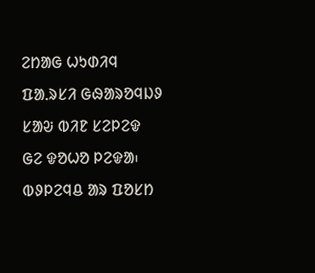ᱮᱴᱟᱜ ᱦᱩᱰᱤᱧ ᱯᱟᱹᱨᱥᱤ ᱜᱷᱟᱨᱚᱧᱡᱽ ᱥᱟᱶ ᱵᱤᱱ ᱥᱮᱞᱮᱫ ᱜᱮ ᱫᱚᱦᱚ ᱞᱮᱫᱟ᱾ ᱵᱽᱞᱮᱧᱪ ᱟᱨ ᱯᱚᱥᱴ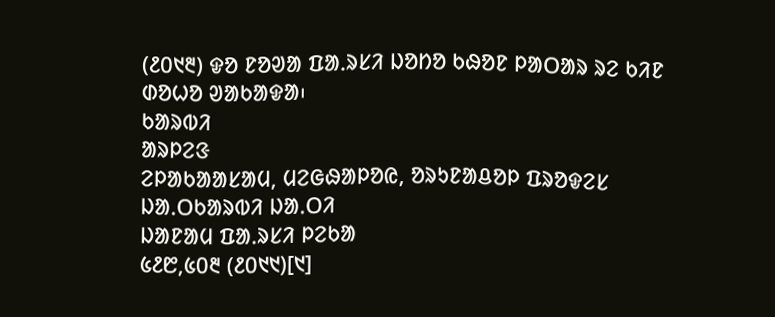(᱒᱐᱑᱓) ᱫᱚ ᱱᱚᱣᱟ ᱯᱟᱹᱨᱥᱤ ᱡᱚᱴᱚ ᱠᱷᱚᱱ ᱞᱟᱛᱟᱨ ᱨᱮ ᱠᱤᱱ ᱰᱚᱦᱚ ᱣᱟᱠᱟᱫᱟ᱾
ᱠᱟᱨᱵᱤ
ᱟᱨᱞᱮᱝ
ᱮᱞᱟᱠᱟᱟᱥᱟᱢ, ᱢᱮᱜᱷᱟᱞᱚᱭ, ᱚᱨᱩᱱᱟᱪᱚᱞ ᱯᱨᱚᱫᱮᱥ
ᱡᱟᱹᱛᱠᱟᱨᱵᱤ ᱡᱟᱹᱛᱤ
ᱡᱟᱱᱟᱢ ᱯᱟᱹᱨᱥᱤ ᱞᱮᱠᱟ
᱕᱒᱘,᱕᱐᱓ (᱒᱐᱑᱑)[᱑]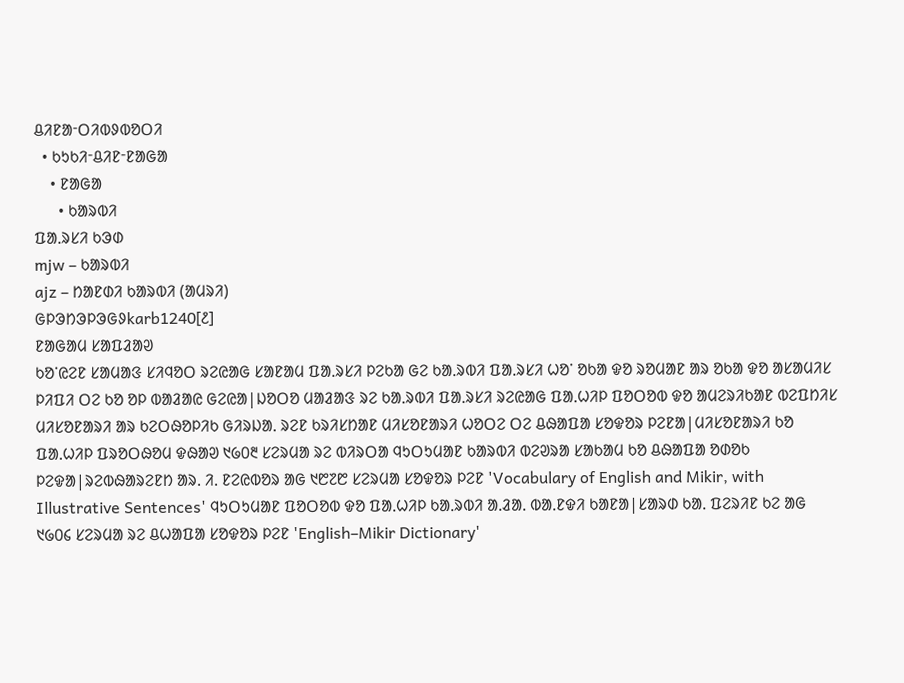ᱪᱤᱱᱟᱼᱛᱤᱵᱽᱵᱚᱛᱤ
  • ᱠᱩᱠᱤᱼᱪᱤᱱᱼᱱᱟᱜᱟ
    • ᱱᱟᱜᱟ
      • ᱠᱟᱨᱵᱤ
ᱯᱟᱹᱨᱥᱤ ᱠᱳᱰ
mjw – ᱠᱟᱨᱵᱤ
ajz – ᱴᱟᱱᱰᱤ ᱠᱟᱨᱵᱤ (ᱟᱢᱨᱤ)
ᱜᱞᱳᱴᱳᱞᱳᱜᱽkarb1240[᱒]
ᱱᱟᱜᱟᱢ ᱥᱟᱯᱲᱟᱣ
ᱠᱚᱸᱭᱮᱱ ᱥᱟᱢᱟᱝ ᱥᱤᱧᱚᱛ ᱨᱮᱭᱟᱜ ᱥᱟᱱᱟᱢ ᱯᱟᱹᱨᱥᱤ ᱞᱮᱠᱟ ᱜᱮ ᱠᱟᱹᱨᱵᱤ ᱯᱟᱹᱨᱥᱤ ᱦᱚᱸ ᱚᱠᱟ ᱫᱚ ᱨᱚᱢᱟᱱ ᱟᱨ ᱚᱠᱟ ᱫᱚ ᱟᱥᱟᱢᱤᱥ ᱞᱤᱯᱤ ᱛᱮ ᱠᱚ ᱚᱞ ᱵᱟᱲᱟᱭ ᱜᱮᱭᱟ|ᱡᱚᱛᱚ ᱢᱟᱲᱟᱝ ᱨᱮ ᱠᱟᱹᱨᱵᱤ ᱯᱟᱹᱨᱥᱤ ᱨᱮᱭᱟᱜ ᱯᱟᱹᱦᱤᱞ ᱯᱚᱛᱚᱵ ᱫᱚ ᱟᱢᱮᱨᱤᱠᱟᱱ ᱵᱮᱯᱴᱤᱥ ᱢᱤᱥᱚᱱᱟᱨᱤ ᱟᱨ ᱠᱮᱛᱷᱚᱞᱤᱠ ᱜᱤᱨᱡᱟᱹ ᱨᱮᱱ ᱠᱨᱤᱥᱴᱟᱱ ᱢᱤᱥᱚᱱᱟᱨᱤ ᱦᱚᱛᱮ ᱛᱮ ᱪᱷᱟᱯᱟ ᱥᱚᱫᱚᱨ ᱞᱮᱱᱟ|ᱢᱤᱥᱚᱱᱟᱨᱤ ᱠᱚ ᱯᱟᱹᱦᱤᱞ ᱯᱨᱚᱛᱷᱚᱢ ᱫᱷᱟᱣ ᱑᱙᱐᱓ ᱥᱮᱨᱢᱟ ᱨᱮ ᱵᱤᱨᱛᱟ ᱧᱩᱛᱩᱢᱟᱱ ᱠᱟᱨᱵᱤ ᱵᱮᱣᱨᱟ ᱥᱟᱠᱟᱢ ᱠᱚ ᱪᱷᱟᱯᱟ ᱚᱰᱚᱠ ᱞᱮᱫᱟ|ᱨᱮᱵᱷᱟᱨᱮᱱᱴ ᱟᱨᱹ ᱤᱹ ᱱᱮᱭᱵᱚᱨ ᱟᱜ ᱑᱘᱗᱘ ᱥᱮᱨᱢᱟ ᱥᱚᱫᱚᱨ ᱞᱮᱱ 'Vocabulary of English and Mikir, with Illustrative Sentences' ᱧᱩᱛᱩᱢᱟᱱ ᱯᱚᱛᱚᱵ ᱫᱚ ᱯᱟᱹᱦᱤᱞ ᱠᱟᱹᱨᱵᱤ ᱟᱹᱲᱟᱹ ᱵᱟᱹᱱᱫᱤ ᱠᱟᱱᱟ|ᱥᱟᱨᱰ ᱠᱟᱹ ᱯᱮᱨᱤᱱ ᱠᱮ ᱟᱜ ᱑᱙᱐᱔ ᱥᱮᱨᱢᱟ ᱨᱮ ᱪᱦᱟᱯᱟ ᱥᱚᱫᱚᱨ ᱞᱮᱱ 'English–Mikir Dictionary'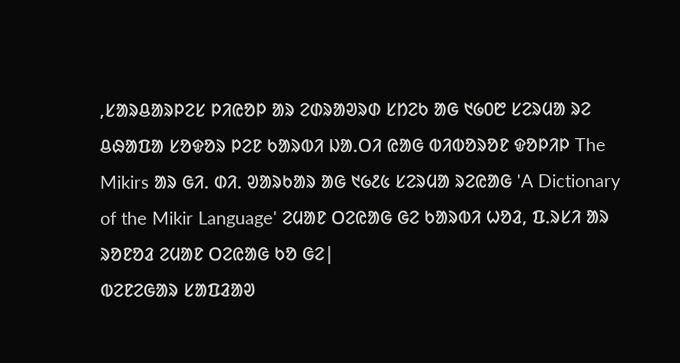,ᱥᱟᱨᱪᱟᱨᱞᱮᱥ ᱞᱤᱭᱚᱞ ᱟᱨ ᱮᱰᱨᱟᱣᱨᱰ ᱥᱴᱮᱠ ᱟᱜ ᱑᱙᱐᱘ ᱥᱮᱨᱢᱟ ᱨᱮ ᱪᱷᱟᱯᱟ ᱥᱚᱫᱚᱨ ᱞᱮᱱ ᱠᱟᱨᱵᱤ ᱡᱟᱹᱛᱤ ᱭᱟᱜ ᱵᱤᱵᱚᱨᱚᱱ ᱫᱚᱞᱤᱞ The Mikirs ᱟᱨ ᱜᱤᱹ ᱰᱤᱹ ᱣᱟᱨᱠᱟᱨ ᱟᱜ ᱑᱙᱒᱕ ᱥᱮᱨᱢᱟ ᱨᱮᱭᱟᱜ 'A Dictionary of the Mikir Language' ᱮᱢᱟᱱ ᱛᱮᱭᱟᱜ ᱜᱮ ᱠᱟᱨᱵᱤ ᱦᱚᱲ, ᱯᱹᱨᱥᱤ ᱟᱨ ᱨᱚᱱᱚᱲ ᱮᱢᱟᱱ ᱛᱮᱭᱟᱜ ᱠᱚ ᱜᱮ|
ᱵᱮᱱᱮᱜᱟᱨ ᱥᱟᱯᱲᱟᱣ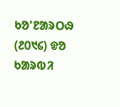ᱠᱚ'ᱱᱟᱨᱛᱷ (᱒᱐᱑᱔) ᱫᱚ ᱠᱟᱨᱵᱤ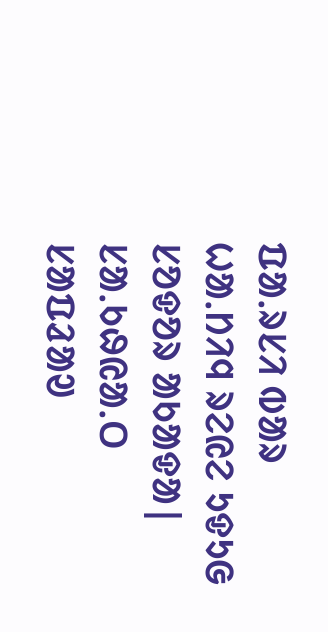ᱯᱟᱹᱨᱥᱤ ᱵᱟᱨ ᱦᱟᱹᱴᱤᱧ ᱨᱮᱭᱮ ᱩᱫᱩᱜ ᱥᱚᱫᱚᱨ ᱟᱠᱟᱫᱟ|
ᱥᱟᱹᱠᱷᱭᱟᱹᱛ ᱥᱟᱯᱲᱟᱣ